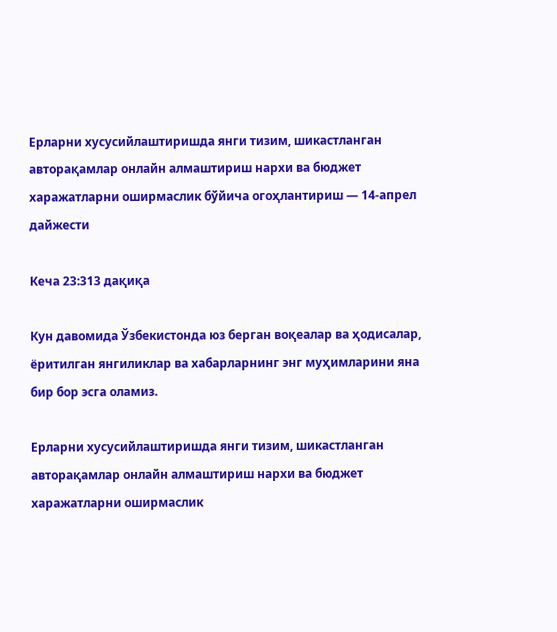Ерларни хусусийлаштиришда янги тизим, шикастланган авторақамлар онлайн алмаштириш нархи ва бюджет харажатларни оширмаслик бўйича огоҳлантириш — 14-апрел дайжести

Кеча 23:313 дақиқа

Кун давомида Ўзбекистонда юз берган воқеалар ва ҳодисалар, ёритилган янгиликлар ва хабарларнинг энг муҳимларини яна бир бор эсга оламиз.

Ерларни хусусийлаштиришда янги тизим, шикастланган авторақамлар онлайн алмаштириш нархи ва бюджет харажатларни оширмаслик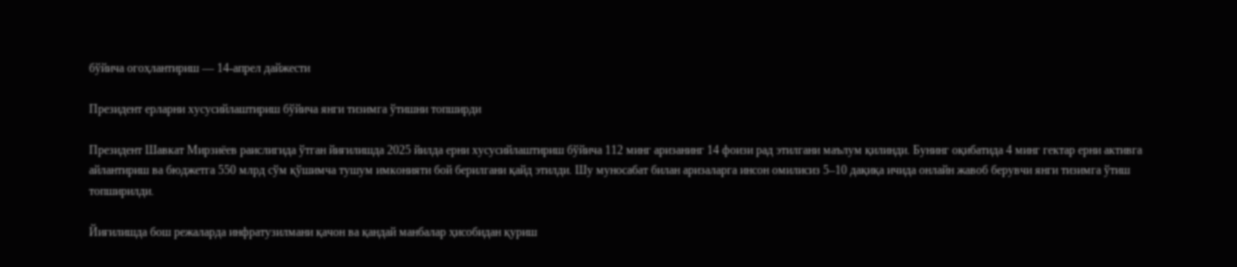бўйича огоҳлантириш — 14-апрел дайжести

Президент ерларни хусусийлаштириш бўйича янги тизимга ўтишни топширди

Президент Шавкат Мирзиёев раислигида ўтган йиғилишда 2025 йилда ерни хусусийлаштириш бўйича 112 минг аризанинг 14 фоизи рад этилгани маълум қилинди. Бунинг оқибатида 4 минг гектар ерни активга айлантириш ва бюджетга 550 млрд сўм қўшимча тушум имконияти бой берилгани қайд этилди. Шу муносабат билан аризаларга инсон омилисиз 5–10 дақиқа ичида онлайн жавоб берувчи янги тизимга ўтиш топширилди.

Йиғилишда бош режаларда инфратузилмани қачон ва қандай манбалар ҳисобидан қуриш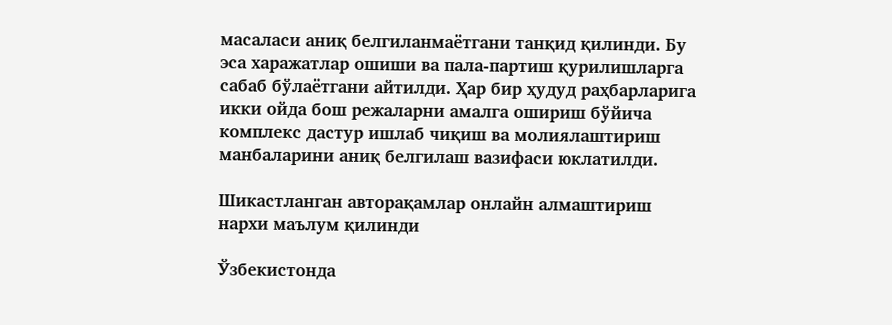масаласи аниқ белгиланмаётгани танқид қилинди. Бу эса харажатлар ошиши ва пала-партиш қурилишларга сабаб бўлаётгани айтилди. Ҳар бир ҳудуд раҳбарларига икки ойда бош режаларни амалга ошириш бўйича комплекс дастур ишлаб чиқиш ва молиялаштириш манбаларини аниқ белгилаш вазифаси юклатилди.

Шикастланган авторақамлар онлайн алмаштириш нархи маълум қилинди

Ўзбекистонда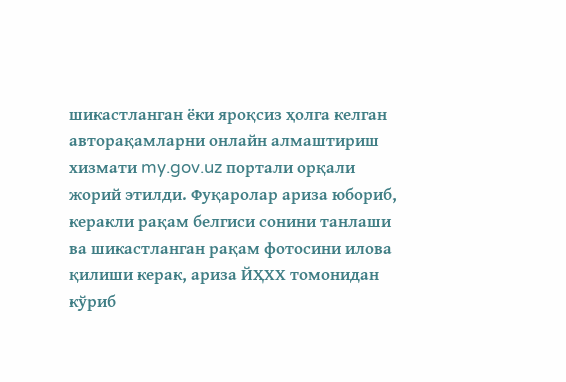шикастланган ёки яроқсиз ҳолга келган авторақамларни онлайн алмаштириш хизмати my.gov.uz портали орқали жорий этилди. Фуқаролар ариза юбориб, керакли рақам белгиси сонини танлаши ва шикастланган рақам фотосини илова қилиши керак, ариза ЙҲХХ томонидан кўриб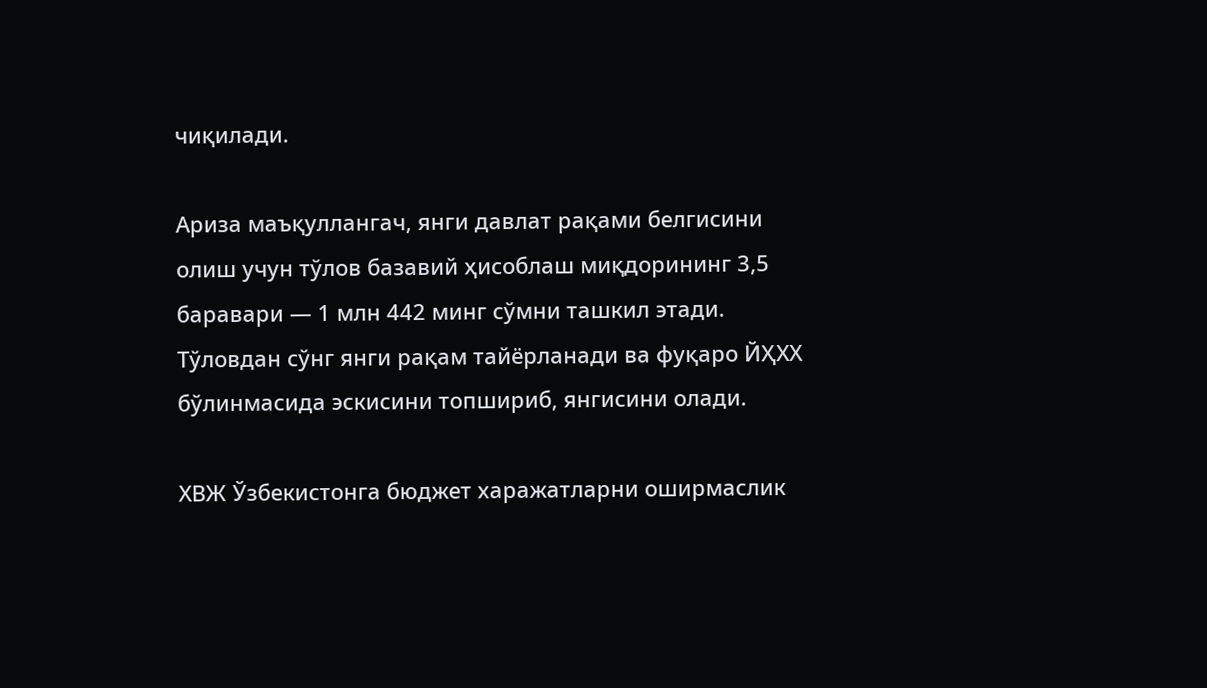чиқилади.

Ариза маъқуллангач, янги давлат рақами белгисини олиш учун тўлов базавий ҳисоблаш миқдорининг 3,5 баравари — 1 млн 442 минг сўмни ташкил этади. Тўловдан сўнг янги рақам тайёрланади ва фуқаро ЙҲХХ бўлинмасида эскисини топшириб, янгисини олади.

ХВЖ Ўзбекистонга бюджет харажатларни оширмаслик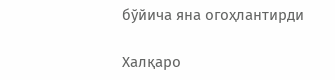бўйича яна огоҳлантирди

Халқаро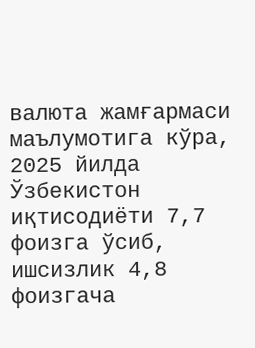валюта жамғармаси маълумотига кўра, 2025 йилда Ўзбекистон иқтисодиёти 7,7 фоизга ўсиб, ишсизлик 4,8 фоизгача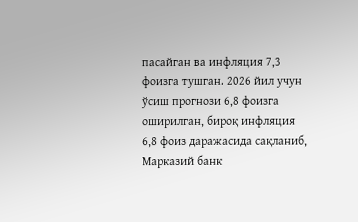пасайган ва инфляция 7,3 фоизга тушган. 2026 йил учун ўсиш прогнози 6,8 фоизга оширилган, бироқ инфляция 6,8 фоиз даражасида сақланиб, Марказий банк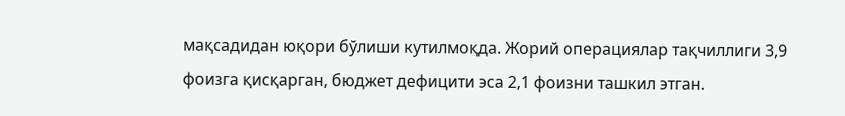мақсадидан юқори бўлиши кутилмоқда. Жорий операциялар тақчиллиги 3,9 фоизга қисқарган, бюджет дефицити эса 2,1 фоизни ташкил этган.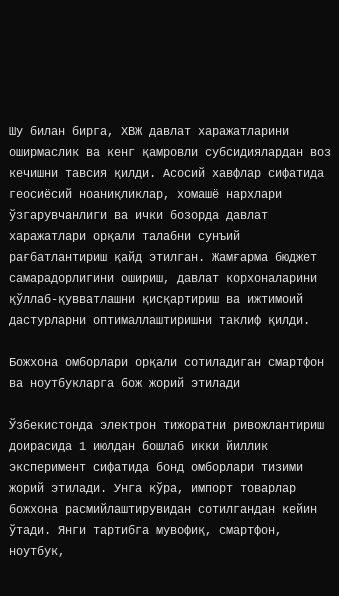Шу билан бирга, ХВЖ давлат харажатларини оширмаслик ва кенг қамровли субсидиялардан воз кечишни тавсия қилди. Асосий хавфлар сифатида геосиёсий ноаниқликлар, хомашё нархлари ўзгарувчанлиги ва ички бозорда давлат харажатлари орқали талабни сунъий рағбатлантириш қайд этилган. Жамғарма бюджет самарадорлигини ошириш, давлат корхоналарини қўллаб-қувватлашни қисқартириш ва ижтимоий дастурларни оптималлаштиришни таклиф қилди.

Божхона омборлари орқали сотиладиган смартфон ва ноутбукларга бож жорий этилади

Ўзбекистонда электрон тижоратни ривожлантириш доирасида 1 июлдан бошлаб икки йиллик эксперимент сифатида бонд омборлари тизими жорий этилади. Унга кўра, импорт товарлар божхона расмийлаштирувидан сотилгандан кейин ўтади. Янги тартибга мувофиқ, смартфон, ноутбук,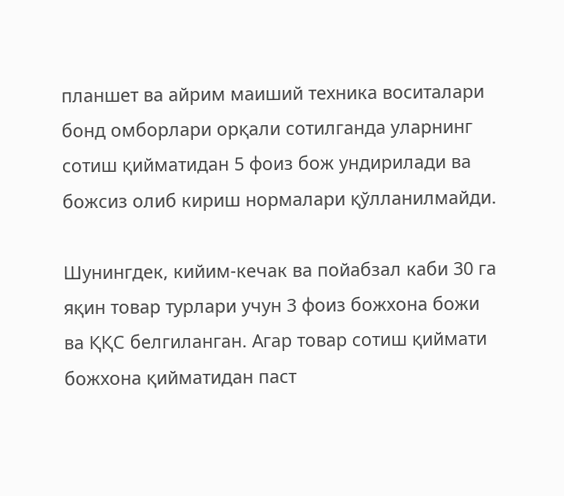планшет ва айрим маиший техника воситалари бонд омборлари орқали сотилганда уларнинг сотиш қийматидан 5 фоиз бож ундирилади ва божсиз олиб кириш нормалари қўлланилмайди.

Шунингдек, кийим-кечак ва пойабзал каби 30 га яқин товар турлари учун 3 фоиз божхона божи ва ҚҚС белгиланган. Агар товар сотиш қиймати божхона қийматидан паст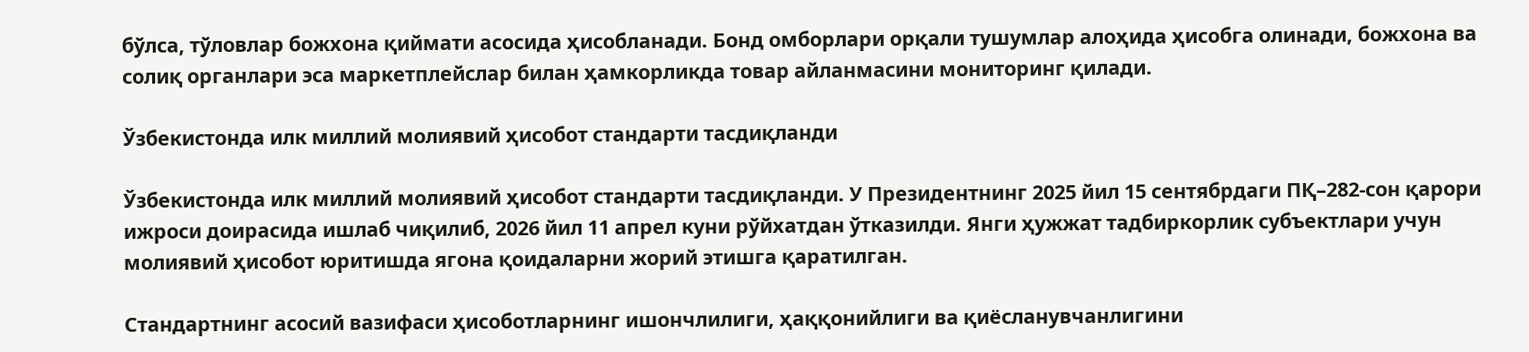бўлса, тўловлар божхона қиймати асосида ҳисобланади. Бонд омборлари орқали тушумлар алоҳида ҳисобга олинади, божхона ва солиқ органлари эса маркетплейслар билан ҳамкорликда товар айланмасини мониторинг қилади.

Ўзбекистонда илк миллий молиявий ҳисобот стандарти тасдиқланди

Ўзбекистонда илк миллий молиявий ҳисобот стандарти тасдиқланди. У Президентнинг 2025 йил 15 сентябрдаги ПҚ–282-сон қарори ижроси доирасида ишлаб чиқилиб, 2026 йил 11 апрел куни рўйхатдан ўтказилди. Янги ҳужжат тадбиркорлик субъектлари учун молиявий ҳисобот юритишда ягона қоидаларни жорий этишга қаратилган.

Стандартнинг асосий вазифаси ҳисоботларнинг ишончлилиги, ҳаққонийлиги ва қиёсланувчанлигини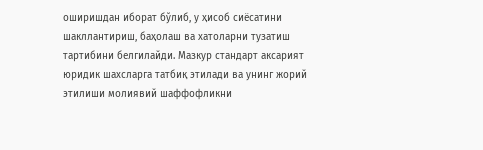оширишдан иборат бўлиб, у ҳисоб сиёсатини шакллантириш, баҳолаш ва хатоларни тузатиш тартибини белгилайди. Мазкур стандарт аксарият юридик шахсларга татбиқ этилади ва унинг жорий этилиши молиявий шаффофликни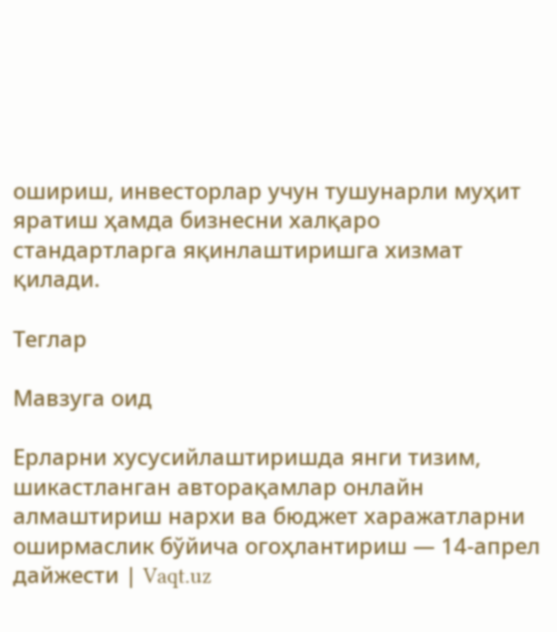ошириш, инвесторлар учун тушунарли муҳит яратиш ҳамда бизнесни халқаро стандартларга яқинлаштиришга хизмат қилади.

Теглар

Мавзуга оид

Ерларни хусусийлаштиришда янги тизим, шикастланган авторақамлар онлайн алмаштириш нархи ва бюджет харажатларни оширмаслик бўйича огоҳлантириш — 14-апрел дайжести | Vaqt.uz